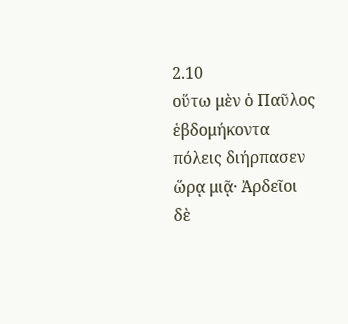2.10
οὕτω μὲν ὁ Παῦλος ἑβδομήκοντα πόλεις διήρπασεν ὥρᾳ μιᾷ· Ἀρδεῖοι δὲ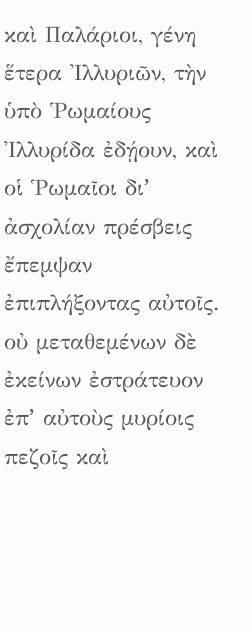καὶ Παλάριοι, γένη ἕτερα Ἰλλυριῶν, τὴν ὑπὸ Ῥωμαίους Ἰλλυρίδα ἐδῄουν, καὶ οἱ Ῥωμαῖοι διʼ ἀσχολίαν πρέσβεις ἔπεμψαν ἐπιπλήξοντας αὐτοῖς. οὐ μεταθεμένων δὲ ἐκείνων ἐστράτευον ἐπʼ αὐτοὺς μυρίοις πεζοῖς καὶ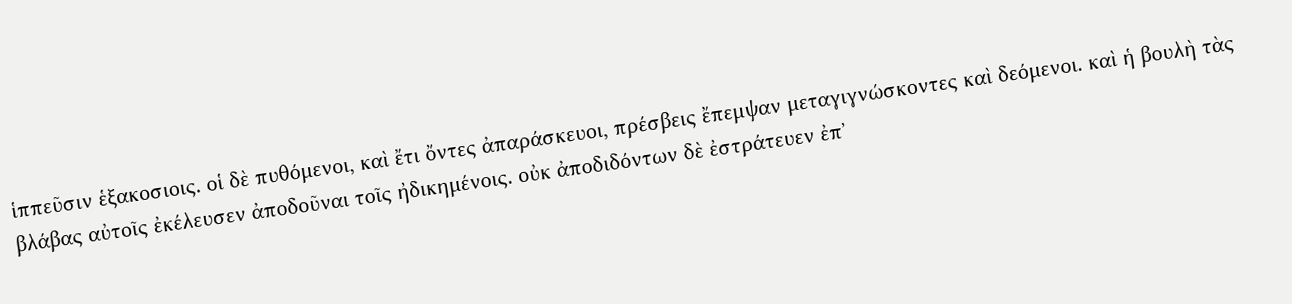ἱππεῦσιν ἑξακοσιοις. οἱ δὲ πυθόμενοι, καὶ ἔτι ὄντες ἀπαράσκευοι, πρέσβεις ἔπεμψαν μεταγιγνώσκοντες καὶ δεόμενοι. καὶ ἡ βουλὴ τὰς βλάβας αὐτοῖς ἐκέλευσεν ἀποδοῦναι τοῖς ἠδικημένοις. οὐκ ἀποδιδόντων δὲ ἐστράτευεν ἐπʼ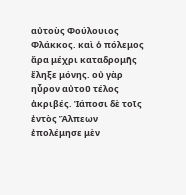αὐτοὺς Φούλουιος Φλάκκος. καὶ ὁ πόλεμος ἄρα μέχρι καταδρομῆς ἔληξε μόνης. οὐ γὰρ ηὗρον αὐτοῦ τέλος ἀκριβές. Ἰάποσι δὲ τοῖς ἐντὸς Ἄλπεων ἐπολέμησε μὲν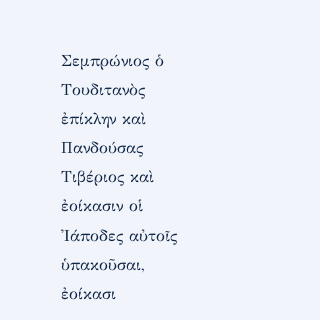Σεμπρώνιος ὁ Τουδιτανὸς ἐπίκλην καὶ Πανδούσας Τιβέριος καὶ ἐοίκασιν οἱ Ἰάποδες αὐτοῖς ὑπακοῦσαι, ἐοίκασι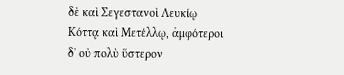δὲ καὶ Σεγεστανοὶ Λευκίῳ Κόττᾳ καὶ Μετέλλῳ, ἀμφότεροι δʼ οὐ πολὺ ὕστερον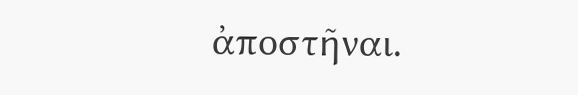ἀποστῆναι.